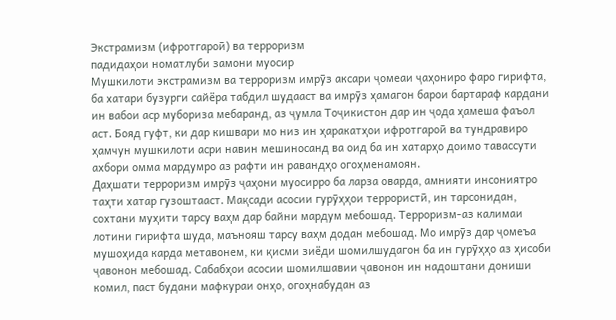Экстрамизм (ифротгароӣ) ва терроризм
падидаҳои номатлуби замони муосир
Мушкилоти экстрамизм ва терроризм имрӯз аксари ҷомеаи ҷаҳониро фаро гирифта, ба хатари бузурги сайёра табдил шудааст ва имрӯз ҳамагон барои бартараф кардани ин вабои аср мубориза мебаранд, аз ҷумла Тоҷикистон дар ин ҷода ҳамеша фаъол аст. Бояд гуфт, ки дар кишвари мо низ ин ҳаракатҳои ифротгароӣ ва тундравиро ҳамчун мушкилоти асри навин мешиносанд ва оид ба ин хатарҳо доимо тавассути ахбори омма мардумро аз рафти ин равандҳо огоҳменамоян.
Даҳшати терроризм имрӯз ҷаҳони муосирро ба ларза оварда, амнияти инсониятро таҳти хатар гузоштааст. Мақсади асосии гурӯҳҳои террористӣ, ин тарсонидан, сохтани муҳити тарсу ваҳм дар байни мардум мебошад. Терроризм-аз калимаи лотини гирифта шуда, маънояш тарсу ваҳм додан мебошад. Мо имрӯз дар ҷомеъа мушоҳида карда метавонем, ки қисми зиёди шомилшудагон ба ин гурӯҳҳо аз ҳисоби ҷавонон мебошад. Сабабҳои асосии шомилшавии ҷавонон ин надоштани дониши комил, паст будани мафкураи онҳо, огоҳнабудан аз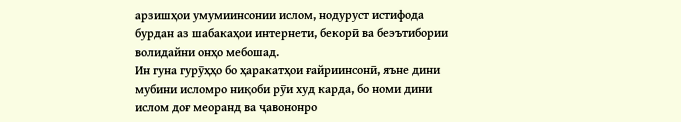арзишҳои умумиинсонии ислом, нодуруст истифода бурдан аз шабакаҳои интернети, бекорӣ ва беэътибории волидайни онҳо мебошад.
Ин гуна гурӯҳҳо бо ҳаракатҳои ғайриинсонӣ, яъне дини мубини исломро ниқоби рӯи худ карда, бо номи дини ислом доғ меоранд ва ҷавононро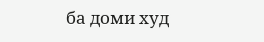ба доми худ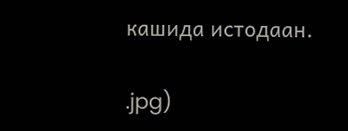кашида истодаан.

.jpg)